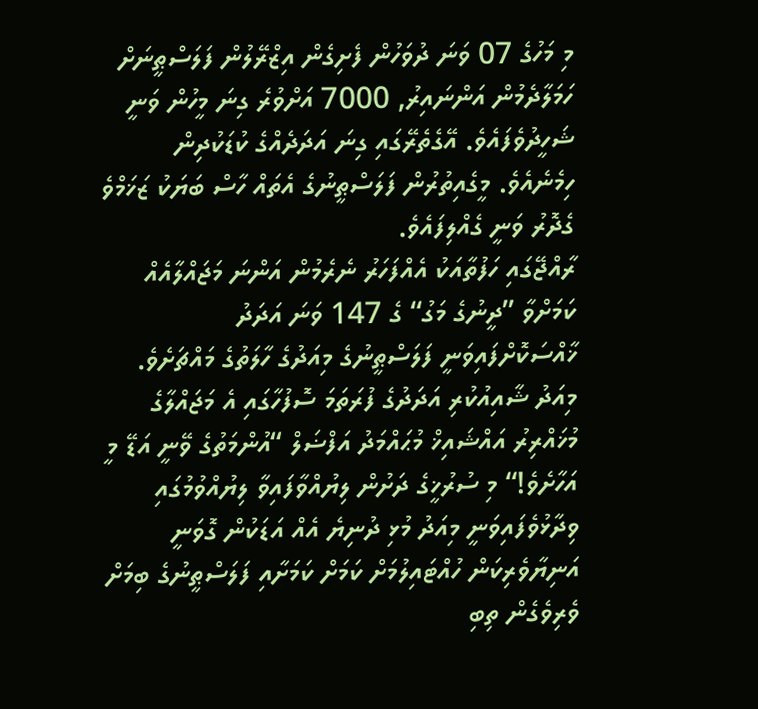މި މަހުގެ 07 ވަނަ ދުވަހުން ފެށިގެން އިޒްރޭލުން ފަލަސްޠީނަށް ހަމަލާދެމުން އަންނައިރު, 7000 އަށްވުރެ ގިނަ މީހުން ވަނީ ޝަހީދުވެފައެވެ. އޭގެތެރޭގައި ގިނަ އަދަދެއްގެ ކުޑަކުދިން ހިމެނެއެވެ. މީގެއިތުރުން ފަލަސްޠީނުގެ އެތައް ހާސް ބަޔަކު ޒަޚަމްވެ ގެދޮރު ވަނީ ގެއްލިފައެވެ.
ރާއްޖޭގައި ހަފުތާއަކު އެއްފަހަރު ނެރެމުން އަންނަ މަޖައްލާއެއް ކަމަށްވާ ”ދީނުގެ މަގު“ ގެ 147 ވަނަ އަދަދު ޚާއްސަކޮށްފައިވަނީ ފަލަސްޠީނުގެ މިއަދުގެ ހާލަތުގެ މައްޗަށެވެ.
މިއަދު ޝާއިއުކުރި އަދަދުގެ ފުރަތަމަ ސޮފުހާގައި އެ މަޖައްލާގެ މުޚައްރިރު އައްޝައިޚް މުޙައްމަދު އަފްޟަލް “އުންމަތުގެ ވޭނީ އަޑޭ މީ އަހާށެވެ!“ މި ސުރުޚީގެ ދަށުން ލިޔުއްވާފައިވާ ލިޔުއްވުމުގައި ވިދާޅުވެފައިވަނީ މިއަދު މުޅި ދުނިޔެ އެއް އަޑަކުން ގޮވަނީ އަނިޔާވެރިކަން ހުއްޓައިލުމަށް ކަމަށް ކަމަށާއި ފަލަސްޠީނުގެ ބިމަށް ވެރިވެގެން ތިބި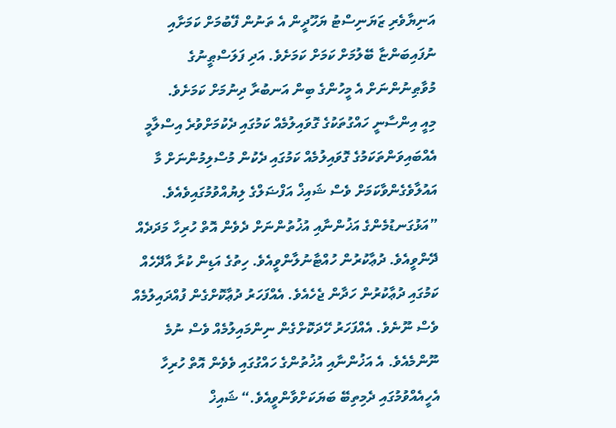އަނިޔާވެރި ޒަޔަނިސްޓު ޔަހޫދީން އެ ތަނުން ފޭބުމަށް ކަމަށާއި ނުފައިބަންޏާ ބޭލުމަށް ކަމަށް ކަމަށެވެ. އަދި ފަލަސްޠީނުގެ މުވާޠިނުންނަށް އެ މީހުންގެ ބިން އަނބުރާ ދިނުމަށް ކަމަށެވެ.
މިއީ އިންސާނީ ހައްގުތަކުގެ ގޮވައިލުމެއް ކަމުގައި ދެކުމަށްވުރެ އިސްލާމީ އެއްބައިވަންތަކަމުގެ ގޮވައިލުމެއް ކަމުގައި ދެކުން މުސްލިމުންނަށް މާ އައުލާވެގެންވާކަމަށް ވެސް ޝައިޚް އަފްޟަލްގެ ލިޔުއްވުމުގައިވެއެވެ.
”އަޅުގަނޑުމެންގެ އަޚުންނާއި އުޚުތުންނަށް ދެވެން އޮތް ހުރިހާ މަދަދެއް ދޭންވީއެވެ. ދުޢާކުރުން ހުއްޓާނުލާންވީއެވެ. ހިތުގެ އަޑިން ކުރާ އާދޭހެއް ކަމުގައި ދުޢާކުރުން ހަދާން ޖެހެއެވެ. އެއްފަހަރު ދުޢާކޮށްގެން ފުއްދައިލުމެއް ވެސް ނޫނެވެ. އެއްފަހަރު ހޭދަކޮށްގެން ނިންމައިލުމެއް ވެސް ނުމެ ނޫންމެއެވެ. އެ އަޚުންނާއި އުޚުތުންގެ ހައްގުގައި ވެވެން އޮތް ހުރިހާ އެހީއެއްވުމުގައި ދެމިތިބޭ ބަޔަކަށްވާންވީއެވެ.“ ޝައިޚް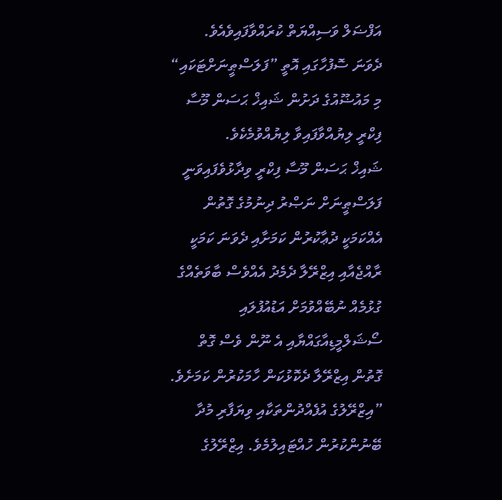އަފްޟަލް ވަސިއްޔަތް ކުރައްވާފައިވެއެވެ.
ދެވަނަ ސޮފުހާގައި އޮތީ ”ފަލަސްޠީނަށްޓަކައި“ މި މައުޟޫއުގެ ދަށުން ޝައިޚް ޙަސަން މޫސާ ފިކްރީ ލިޔުއްވާފައިވާ ލިޔުއްވުމެކެވެ.
ޝައިޚް ޙަސަން މޫސާ ފިކްރީ ވިދާޅުވެފައިވަނީ ފަލަސްޠީނަށް ނަޞްރު ދިނުމުގެ ގޮތުން އެއްކަމަކީ ދުޢާކުރުން ކަމަށާއި ދެވަނަ ކަމަކީ ރާއްޖެއާއި އިޒްރޭލާ ދެމެދު އެއްވެސް ބާވަތެއްގެ ގުޅުމެއް ނުބޭއްވުމަށް އަޑުއުފުލައި ސޯޝަލްމީޑިއާގައްޔާއި އެ ނޫން ވެސް ގޮތް ގޮތުން އިޒްރޭލާ ދެކޮޅުކަން ހާމަކުރުން ކަމަށެވެ.
”އިޒްރޭލުގެ އުފެއްދުންތަކާއި ވިޔަފާރި މުދާ ބޭނުންކުރުން ހުއްޓައިލުމެވެ. އިޒްރޭލުގެ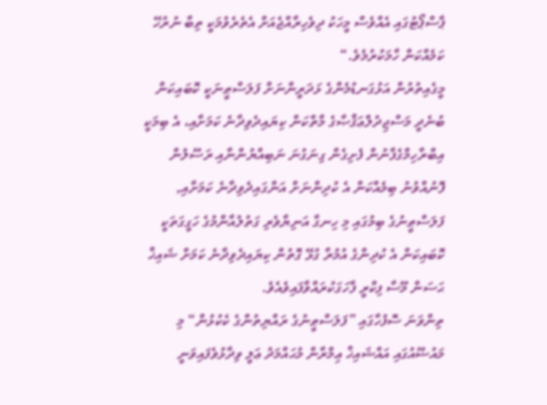ޕާސްޕޯޓުގައި އެއްވެސް މީހަކު ދިވެހިރާއްޖެއަށް އެތެރެވުމަކީ ތިބާ ނުރުހޭ ކަމެއްކަން ހާމަކުރުމެވެ.“
މީގެއިތުރުން އަޅުގަނޑުމެންގެ ޅަދަރީންނަށް ފަލަސްޠީނަކީ ކޮބައިކަން ބުނެދީ މަސްޖިދުލްޢަޤްޞާގެ މާތްކަން ކިޔައިދެވިދާނެ ކަމަށާއި، އެ ބިމަކީ އިބްރާހިމްގެފާނުން ފެށިގެން ގިނަގުނަ ނަބިއްޔުންނާއި ރަސޫލުން ފޮނުއްވުނު ބިމެއްކަން އެ ކުދިންނަށް އަންގައިދެވިދާނެ ކަމަށާއި, ފަލަސްޠީނުގެ ބިމުގައި މި ހިނގާ އަނިޔާވެރި ގަތުލުއާންމުގެ ހަގީގަތަކީ ކޮބައިކަން އެ ކުދިންގެ އުމުރާ ގުޅޭ ގޮތުން ކިޔައިދެވިދާނެ ކަމަށް ޝައިޚް ޙަސަން މޫސާ ފިކްރީ ފާހަގަކުރައްވާފައިވެއެވެ.
ތިންވަނަ ސޮފުހާގައި ”ފަލަސްޠީނުގެ ރައްޔިތުންގެ ކެކުޅުން“ މި މައުޟޫއުގައި އައްޝައިޚް ޢިމްރާން މުޙައްމަދު ޢަލީ ވިދާޅުވެފައިވަނީ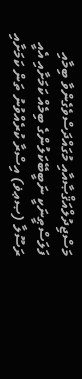މަސްޖިދުލްއަޤްޞާއާއި މުގައްދަސްވެގެންވާ ބިމާއި ފަލަސްޠީނަކީ ނަބީބޭކަލުންގެ ބިމެއް ކަމަށާއި އެއީ ރަސޫލާ (ޞޢޥ) އިސްރާ ކުރެއްވުނު ތަން ކަމަށާއި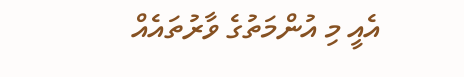އެއީ މި އުންމަތުގެ ވާރުތައެއް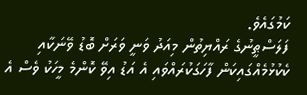ކަމުގައެވެ.
ފަލަސްޠީނުގެ ރައްޔިތުން މިއަދު ވަނީ ވަރަށް ބޮޑު ވޭނަކާއި ކެކުޅުމެއްގައިކަން ފާހަގަކުރައްވައި އެ އަޑު އިވޭ ކޮންމެ މީހަކު ވެސް އެ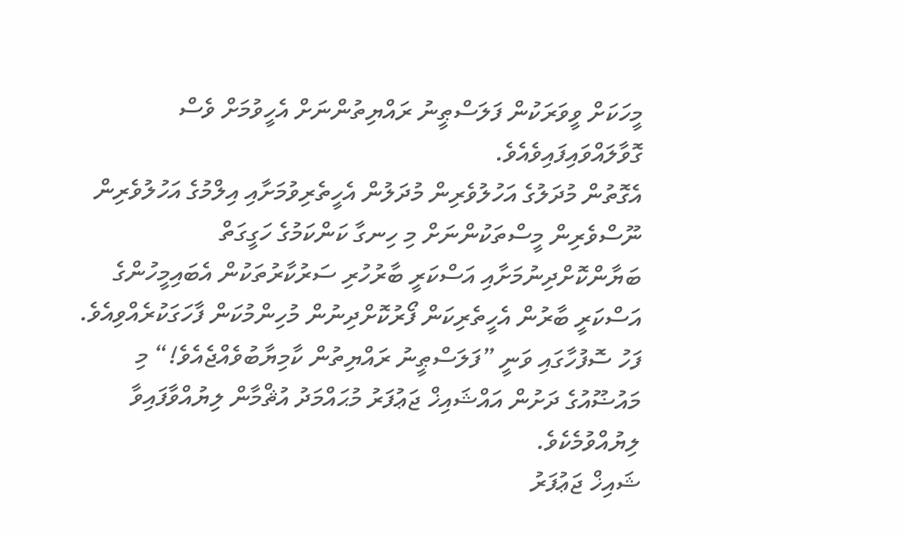މީހަކަށް ވީވަރަކުން ފަލަސްޠީނު ރައްޔިތުންނަށް އެހީވުމަށް ވެސް ގޮވާލައްވައިފައިވެއެވެ.
އެގޮތުން މުދަލުގެ އަހުލުވެރިން މުދަލުން އެހީތެރިވުމަށާއި އިލްމުގެ އަހުލުވެރިން ނޫސްވެރިން މީސްތަކުންނަށް މި ހިނގާ ކަންކަމުގެ ހަގީގަތް ބަޔާންކޮށްދިނުމަށާއި އަސްކަރީ ބާރުހުރި ސަރުކާރުތަކުން އެބައިމީހުންގެ އަސްކަރީ ބާރުން އެހީތެރިކަން ފޯރުކޮށްދިނުން މުހިންމުކަން ފާހަގަކުރެއްވިއެވެ.
ފަހު ސޮފުހާގައި ވަނީ ”ފަލަސްޠީނު ރައްޔިތުން ކާމިޔާބުވެއްޖެއެވެ!“ މި މައުޟޫއުގެ ދަށުން އައްޝައިޚް ޖަޢުފަރު މުޙައްމަދު އުޘްމާން ލިޔުއްވާފައިވާ ލިޔުއްވުމެކެވެ.
ޝައިޚް ޖަޢުފަރު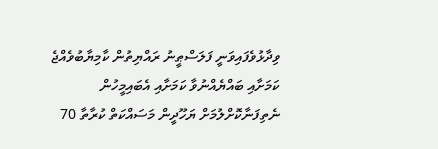ވިދާޅުވެފައިވަނީ ފަލަސްޠީނު ރައްޔިތުން ކާމިޔާބުވެއްޖެ ކަމަށާއި ބައްޔެއްނުވާ ކަމަށާއި އެބައިމީހުން ނެތިފަނާކޮށްލުމަށް ޔަހޫދީން މަސައްކަތް ކުރާތާ 70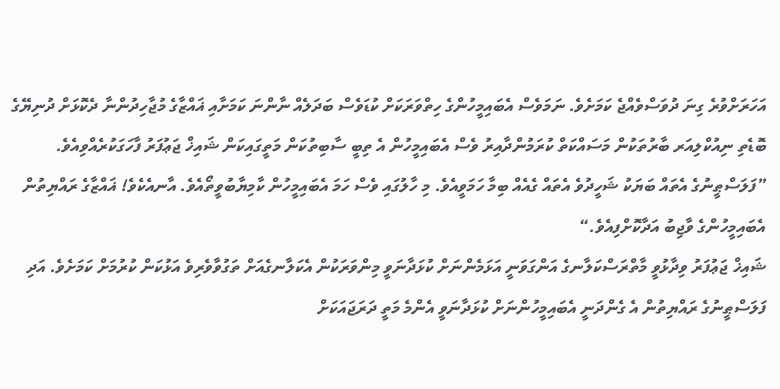އަހަރަށްވުރެ ގިނަ ދުވަސްވެއްޖެ ކަމަށެވެ. ނަމަވެސް އެބައިމީހުންގެ ހިތްވަރަކަށް ކުޑަވެސް ބަދަލެއް ނާންނަ ކަމަށާއި ޣައްޒާގެ މުޖާހިދުންނާ ދެކޮޅަށް ދުނިޔޭގެ ބޮޑެތި ނިއުކްލިއަރ ބާރުތަކުން މަސައްކަތް ކުރަމުންދާއިރު ވެސް އެބައިމީހުން އެ ތިބީ ސާބިތުކަން މަތީގައިކަން ޝައިޚް ޖަޢުފަރު ފާހަގަކުރެއްވިއެވެ.
”ފަލަސްޠީނުގެ އެތައް ބަޔަކު ޝަހީދުވެ އެތައް ގެއެއް ބިމާ ހަމަވީއެވެ. މި ހާލުގައި ވެސް ހަމަ އެބައިމީހުން ކާމިޔާބުވީތޯއެވެ. އާނއެކެވެ! ޣައްޒާގެ ރައްޔިތުން އެބައިމީހުންގެ ވާޖިބު އަދާކޮށްފިއެވެ.“
ޝައިޚް ޖަޢުފަރު ވިދާޅުވީ މާތްރަސްކަލާނގެ އަންގަވަނީ އަޅަމެންނަށް ކުޅަދާނަވީ މިންވަރަކުން އެކަލާނގެއަށް ތަގުވާވެރިވެ އަޅުކަން ކުރުމަށް ކަމަށެވެ. އަދި ފަލަސްޠީނުގެ ރައްޔިތުން އެ ގެންދަނީ އެބައިމީހުންނަށް ކުޅަދާނަވީ އެންމެ މަތީ ދަރަޖައަކަށް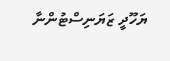ޔަހޫދީ ޒަޔަނިސްޓުންނާ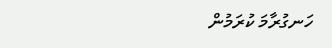ހަނގުރާމަ ކުރަމުން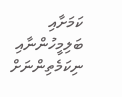ކަމަށާއި ބަލިމީހުންނާއި ނިކަމެތިންނަށް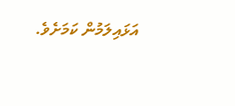އަޅައިލަމުން ކަމަށެވެ.